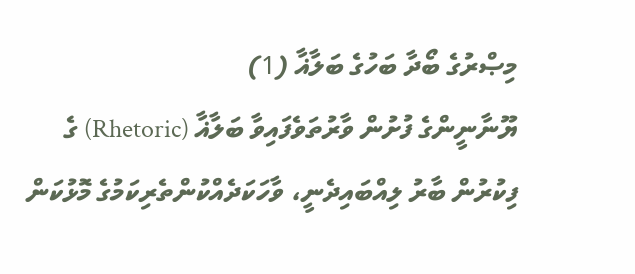މިޞްރުގެ ބޯދާ ބަހުގެ ބަލާޣާ (1)
ޔޫނާނީންގެ ފުށުން ވާރުތަވެފައިވާ ބަލާޣާ (Rhetoric) ގެ ފިކުރުން ބާރު ލިއްބައިދެނީ، ވާހަކަދެއްކުންތެރިކަމުގެ މޮޅުކަން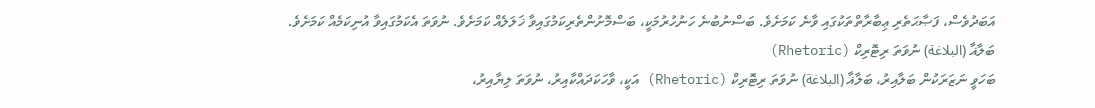އަބަދުވެސް، ފަޞާޙަތެރި ޢިބާރާތްތަކުގައި ވާނެ ކަމަށެވެ. ބަސްނުބުނެ ހަނުހުރުމަކީ، ބަސްމޮށުންތެރިކަމުގައިވާ ޚަލަލެއް ކަމަށެވެ. ނުވަތަ އެކަމުގައިވާ އުނިކަމެއް ކަމަށެވެ.
ބަލާޣާ (البلاغة) ނުވަތަ ރިޓޮރިކް (Rhetoric)
ބަހަވީ ނަޒަރަކުން ބަލާއިރު، ބަލާޣާ (البلاغة) ނުވަތަ ރިޓޮރިކް (Rhetoric) އަކީ، ވާހަކަދައްކާއިރު، ނުވަތަ ލިޔާއިރު،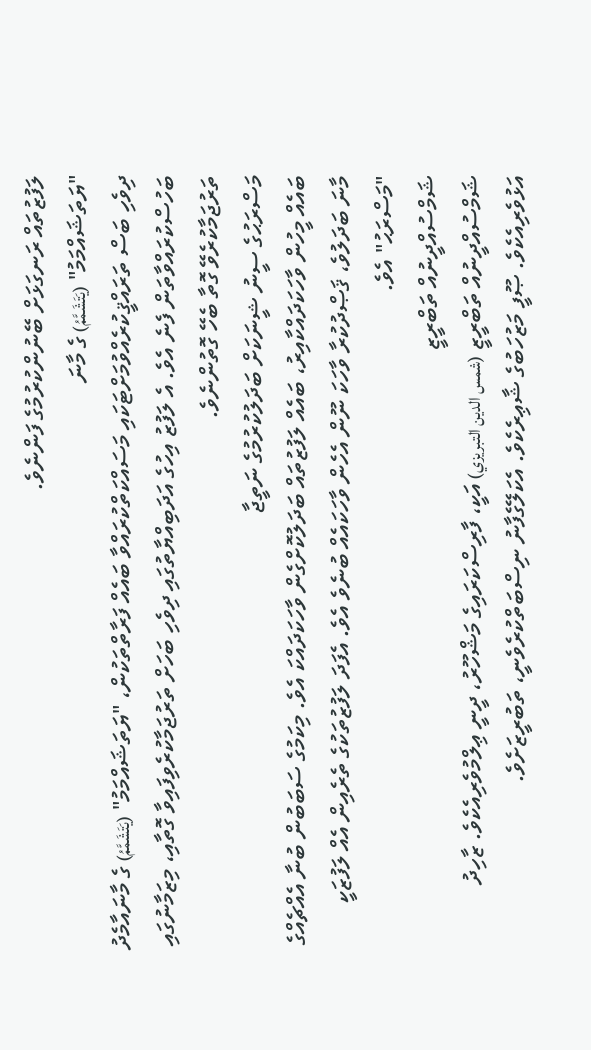ލަފުޒުތައް ރަނގަޅަށް ބޭނުންކުރުމުގެ ފަންނެވެ.
"ޔަތަޝައްމަމު" (يَتَشَمَّمُ) ގެ މާނަ
ދިވެހި ބަސް ތަރައްޤީކުރެއްވުމަށްޓަކައި މަސައްކަތްކުރައްވާ ބައެއް ފަރާތްތަކުން، "ޔަތަޝައްމަމު" (يَتَشَمَّمُ) ގެ މާނައާމެދު ބަހުސްކުރައްވާތަން ފެނެ އެވެ. އެ ލަފުޒު އިހުގެ އަދަބިއްޔާތުގައި ދިވެހި ބަހަށް ތަރުޖަމާކުރެވިފައިވާ ގޮތާއި، މިޒަމާނުގައި ތަރުޖަމާކުރެވޭ ގޮތާ ބެހޭ ގޮތުންނެވެ.
މަސްރަޙުގެ ސީނު ޝީނަކަށް ބަދަލުކުރުމުގެ ނަތީޖާ
ބައެއް މީހުން ވާހަކަދައްކާއިރު، ބައެއް ލަފުޒުތައް ބަދަލުކޮށްގެން ވާހަކަދައްކަ އެވެ. މިކަމުގެ ސަބަބުން ބުނާ އެއްޗެއްގެ މާނަ ބަދަލުވެ، ޤަޞްދުކުރާ ވާހަކަ ނޫން އެހެން ވާހަކައެއް ބުނެވެ އެވެ. އެފަދަ ލަފުޒުތަކުގެ ތެރެއިން އެއް ލަފުޒަކީ "މަސްރަޙު" އެވެ.
ޝަމްސުއްދީނުއް ތަބްރީޒީ
ޝަމްސުއްދީނުއް ތަބްރީޒީ (شمس الدين التبريزي) އަކީ، ފާރިސްކަރައިގެ މަޝްހޫރު، ދީނީ ޢިލްމުވެރިއެކެވެ. ޒާހިދު އަޅުވެރިއެކެވެ. ޞޫފީ މަޒުހަބުގެ ޝާޢިރެކެވެ. އެކަލޭގެފާނު ނިސްބަތްކުރެވެނީ، ތަބުރީޒަށެވެ.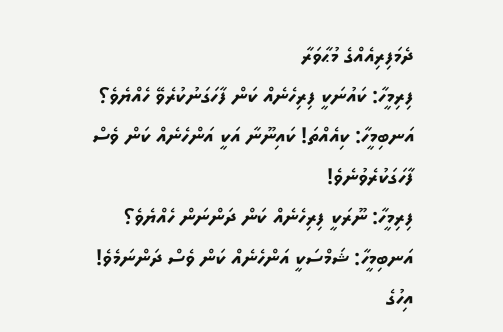ދެމަފިރިއެއްގެ މުޙާވަރާ
ފިރިމީހާ: ކައުނަކީ ފިރިހެނެއް ކަން ފާހަގަނުކުރެވޭ ހެއްޔެވެ؟
އަނބިމީހާ: ކިއެއްތަ! ކައިނޫނާ އަކީ އަންހެނެއް ކަން ވެސް ފާހަގަކުރެވުނެވެ!
ފިރިމީހާ: ނޫރަކީ ފިރިހެނެއް ކަން ދަންނަން ހެއްޔެވެ؟
އަނބިމީހާ: ޝަމްސަކީ އަންހެނެއް ކަން ވެސް ދަންނަމެވެ!
އިހުގެ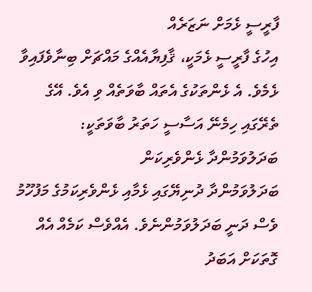ފާރީސީ ޅެމަށް ނަޒަރެއް
އިހުގެ ފާރީސީ ޅެމަކީ، ޤާފިޔާއެއްގެ މައްޗަށް ބިނާވެފައިވާ ޅެމެވެ. އެ ޅެންތަކުގެ އެތައް ބާވަތެއް ވި އެވެ. އޭގެ ތެރޭގައި ހިމެނޭ އަސާސީ ހަތަރު ބާވަތަކީ:
ބަދަލުވަމުންދާ ޅެންވެރިކަން
ބަދަލުވަމުންދާ ދުނިޔޭގައި ޅެމާއި ޅެންވެރިކަމުގެ މަފުހޫމު ވެސް ދަނީ ބަދަލުވަމުންނެވެ. އެއްވެސް ކަމެއް އެއް ގޮތަކަށް އަބަދު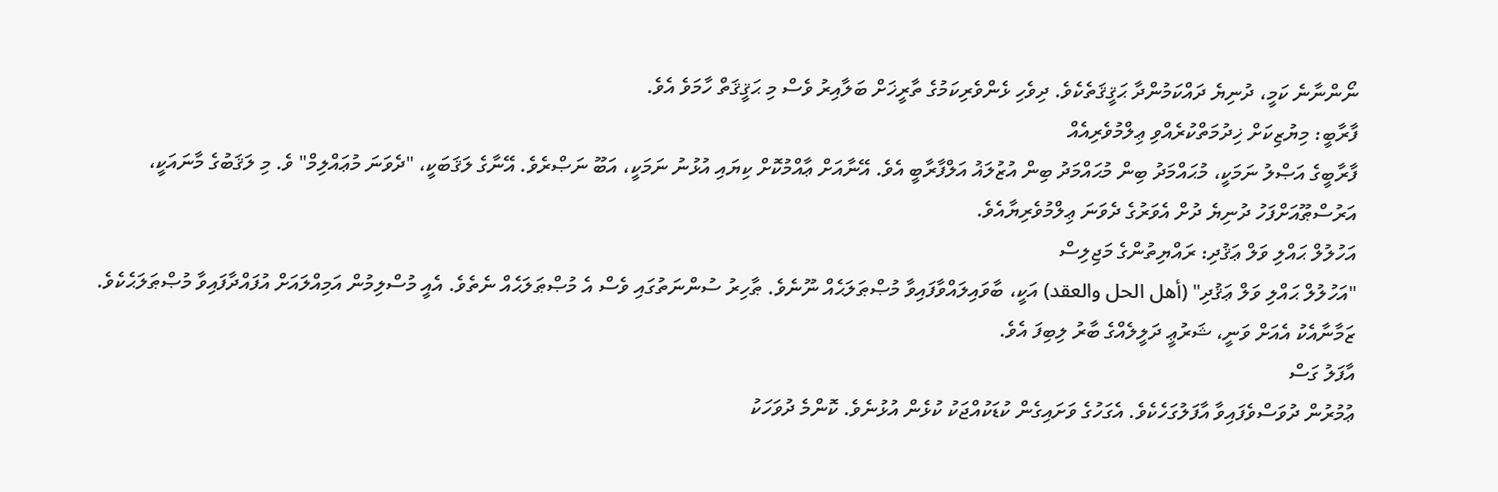ނޯންނާނެ ކަމީ، ދުނިޔެ ދައްކަމުންދާ ޙަޤީޤަތެކެވެ. ދިވެހި ޅެންވެރިކަމުގެ ތާރީޚަށް ބަލާއިރު ވެސް މި ޙަޤީޤަތް ހާމަވެ އެވެ.
ފާރާބީ: މިޔުޒިކަށް ޚިދުމަތްކުރެއްވި ޢިލްމުވެރިއެއް
ފާރާބީގެ އަޞްލު ނަމަކީ، މުޙައްމަދު ބިން މުޙައްމަދު ބިން އުޒުލަޣު އަލްފާރާބީ އެވެ. އޭނާއަށް ޢާއްމުކޮށް ކިޔައި އުޅުނު ނަމަކީ، އަބޫ ނަޞްރެވެ. އޭނާގެ ލަޤަބަކީ، "ދެވަނަ މުޢައްލިމް" ވެ. މި ލަޤަބުގެ މާނައަކީ، އަރުސްޠޫއަށްފަހު ދުނިޔެ ދުށް އެވަރުގެ ދެވަނަ ޢިލްމުވެރިޔާއެވެ.
އަހުލުލް ޙައްލި ވަލް ޢަޤުދި: ރައްޔިތުންގެ މަޖިލިސް
"އަހުލުލް ޙައްލި ވަލް ޢަޤުދި" (أهل الحل والعقد) އަކީ، ބާވައިލައްވާފައިވާ މުޞްޠަލަޙެއް ނޫނެވެ. ޠާހިރު ސުންނަތުގައި ވެސް އެ މުޞްޠަލަޙެއް ނެތެވެ. އެއީ މުސްލިމުން އަމިއްލައަށް އުފައްދާފައިވާ މުޞްޠަލަޙެކެވެ. ޒަމާނާއެކު އެއަށް ވަނީ، ޝަރުޢީ ދަލީލެއްގެ ބާރު ލިބިފަ އެވެ.
އާފަލު ގަސް
ޢުމުރުން ދުވަސްވެފައިވާ އާފަލުގަހެކެވެ. އެގަހުގެ ވަށައިގެން ކުޑަކުއްޖަކު ކުޅެން އުޅުނެވެ. ކޮންމެ ދުވަހަކު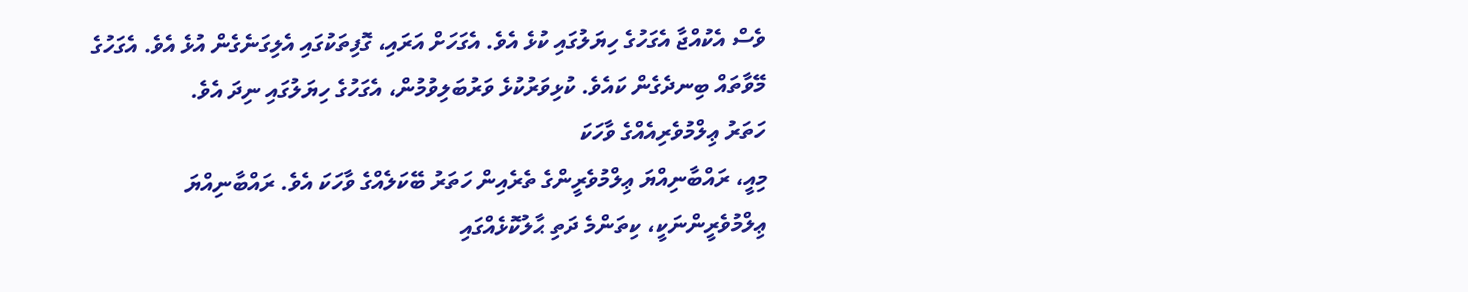ވެސް އެކުއްޖާ އެގަހުގެ ހިޔަލުގައި ކުޅެ އެވެ. އެގަހަށް އަރައި، ގޮފިތަކުގައި އެލިގަނެގެން އުޅެ އެވެ. އެގަހުގެ މޭވާތައް ބިނދެގެން ކައެވެ. ކުޅިވަރުކުޅެ ވަރުބަލިވުމުން، އެގަހުގެ ހިޔަލުގައި ނިދަ އެވެ.
ހަތަރު ޢިލްމުވެރިއެއްގެ ވާހަކަ
މިއީ، ރައްބާނިއްޔަ ޢިލްމުވެރީންގެ ތެރެއިން ހަތަރު ބޭކަލެއްގެ ވާހަކަ އެވެ. ރައްބާނިއްޔަ ޢިލްމުވެރީންނަކީ، ކިތަންމެ ދަތި ޙާލުކޮޅެއްގައި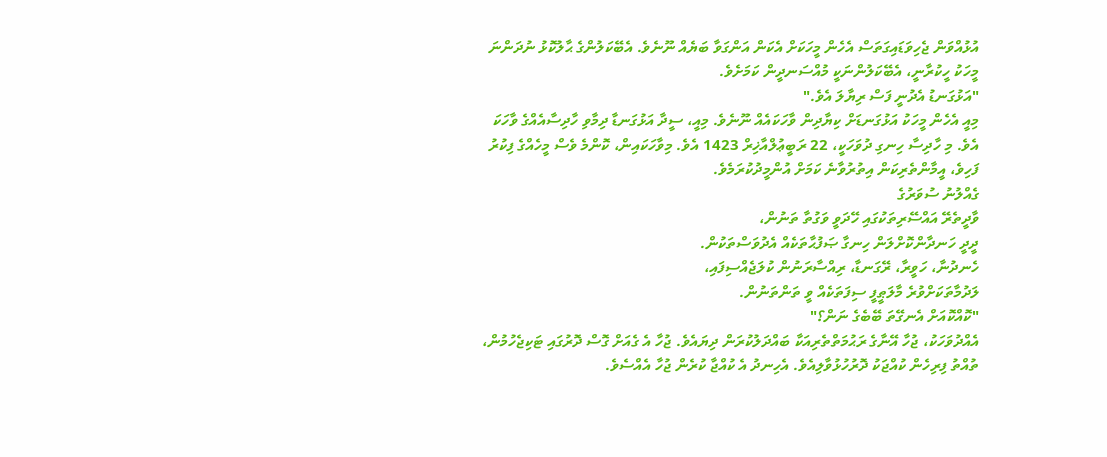އުޅުއްވަން ޖެހިވަޑައިގަތަސް އެހެން މީހަކަށް އެކަން އަންގަވާ ބަޔެއް ނޫނެވެ. އެބޭކަލުންގެ ޙާލުކޮޅު ނުދަންނަ މީހަކު ހީކުރާނީ، އެބޭކަލުންނަކީ މުއްސަނދީން ކަމަށެވެ.
"އަޅުގަނޑު އެދުނީ ފަސް ރިޔާލަ އެވެ."
މިއީ އެހެން މީހަކު އަޅުގަނޑަށް ކިޔާދިން ވާހަކައެއް ނޫނެވެ. މިއީ، ސީދާ އަޅުގަނޑާ ދިމާވި ހާދިސާއެއްގެ ވާހަކަ އެވެ. މި ހާދިސާ ހިނގި ދުވަހަކީ، 22 ރަބީޢުލްއާޚިރް 1423 އެވެ. މިވާހަކައިން، ކޮންމެ ވެސް މީހެއްގެ ފިކުރު ފަހިވެ، އީމާންތެރިކަން އިތުރުވާނެ ކަމަށް އުންމީދުކުރަމެވެ.
ގެއްލުނު ސުވަރުގެ
ވާދީތެރޭ އައްސޭރިތަކުގައި ހޭދަވީ ވަގުތާ ތަނުން،
ދީދީ ހަނދާންކޮށްލަން ހިނގާ ޞަފުޙާތަކެއް އެދުވަސްތަކުން.
ހެނދުނާ، ހަވީރާ، ރޭގަނޑާ، ރިއްސާރަނުން ކުލަޖެއްސިފައި،
ލަދުމާތަކަށްވުރެ މާލަޠީފީ ސިފަތަކެއް ވީ ތަންތަނުން.
"ކޮއްކޮއަށް އެނގޭތަ ބޭބެގެ ނަން؟"
އެއްދުވަހަކު، ޖުހާ އޭނާގެ ރަޙުމަތްތެރިއަކާ ބައްދަލުކުރަން ދިޔައެވެ. ޖުހާ އެ ގެއަށް ގޮސް ދޮރުގައި ޓަކިޖެހުމުން، ތުއްތު ފިރިހެން ކުއްޖަކު ދޮރުހުޅުވާލިއެވެ. އެހިނދު އެ ކުއްޖާ ކުރެން ޖުހާ އެއްސެވެ.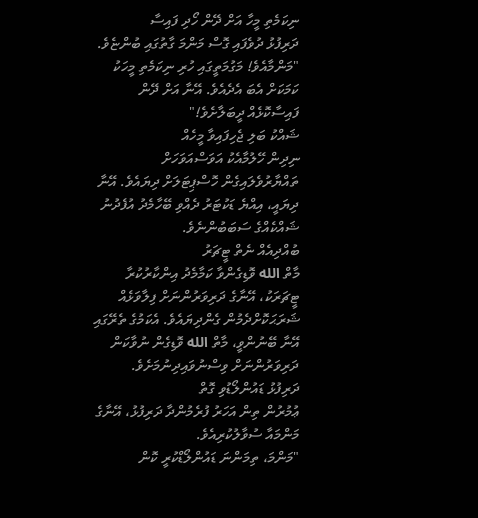ނިކަމެތި މީހާ އަށް ދޭން ހޯދި ފައިސާ
ދަރިފުޅު ދުވެފައި ގޮސް މަންމަ ގާތުގައި ބުންޏެވެ.
"މަންމާއެވެ! މަގުމަތީގައި ހުރި ނިކަމެތި މީހަކު ކަމަކަށް އެބަ އެދެއެވެ. އޭނާ އަށް ދޭން ފައިސާކޮޅެއް ދީބަލާށެވެ!"
ޝައްކު ބަލި ޖެހިފައިވާ މީހެއް
ނިދިން ހޭލުމާއެކު އަވަސްއަވަހަށް ތައްޔާރުވެލައިގެން ހޮސްޕިޓަލަށް ދިޔައެވެ. އޭނާ ދިޔައީ، އިއްޔެ ޑަކުޓަރު ދެއްވި ބޭހާމެދު އުފެދުނު ޝައްކެއްގެ ސަބަބުންނެވެ.
ބުއްދިއެއް ނެތް ޓީޗަރު
މާތް الله ވޮޑިގެންވާ ކަމާމެދު އިންކާރުކުރާ ޓީޗަރަކު، އޭނާގެ ދަރިވަރުންނަށް ފިލާވަޅެއް ޝަރަޙަކޮށްދެމުން ގެންދިޔައެވެ. އެކަމުގެ ތެރޭގައި އޭނާ ބޭނުންވީ، މާތް الله ވޮޑިގެން ނުވާކަން ދަރިވަރުންނަށް ވިސްނުވައިދިނުމަށެވެ.
ދަރިފުޅު ޑައުންލޯޑުވި ގޮތް
ޢުމުރުން ތިން އަހަރު ފުރެމުންދާ ދަރިފުޅު، އޭނާގެ މަންމައާ ސުވާލުކުރިއެވެ.
"މަންމަ، ތިމަންނަ ޑައުންލޯޑްކުރީ ކޮން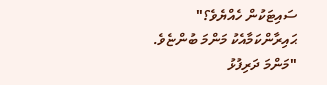ސައިޓަކުން ހެއްޔެވެ؟"
ޙައިރާންކަމާއެކު މަންމަ ބުންޏެވެ.
"މަންމަ ދަރިފުޅު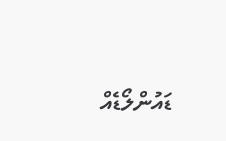ޑައުންލޯޑެއް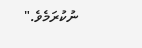ނުކުރަމެވެ."